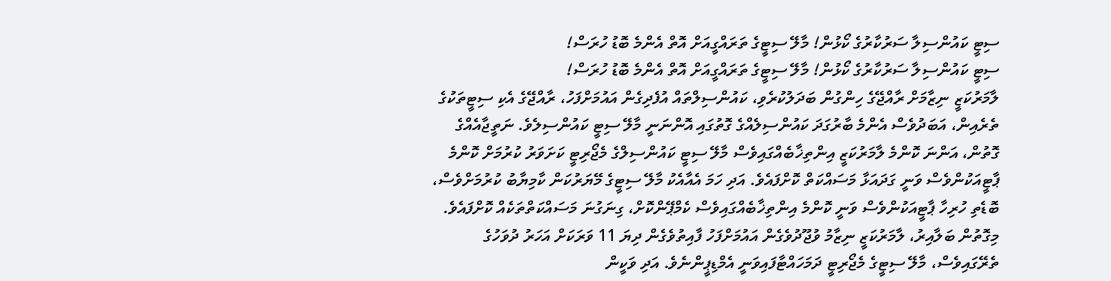ސިޓީ ކައުންސިލާ ސަރުކާރުގެ ކޯޅުން! މާލޭ ސިޓީގެ ތަރައްގީއަށް އޮތް އެންމެ ބޮޑު ހުރަސް!
ސިޓީ ކައުންސިލާ ސަރުކާރުގެ ކޯޅުން! މާލޭ ސިޓީގެ ތަރައްގީއަށް އޮތް އެންމެ ބޮޑު ހުރަސް!
ލާމަރުކަޒީ ނިޒާމަށް ރާއްޖޭގެ ހިންގުން ބަދަލުކުރެވި، ކައުންސިލްތައް އުފެދިގެން އައުމަށްފަހު، ރާއްޖޭގެ އެކި ސިޓީތަކުގެ ތެރެއިން، އަބަދުވެސް އެންމެ ބާރުގަދަ ކައުންސިލެއްގެ ގޮތުގައި އޮންނަނީ މާލޭ ސިޓީ ކައުންސިލެވެ. ނަތީޖާއެއްގެ ގޮތުން، އަންނަ ކޮންމެ ލާމަރުކަޒީ އިންތިޚާބެއްގައިވެސް މާލޭ ސިޓީ ކައުންސިލްގެ މެޖޯރިޓީ ކަށަވަރު ކުރުމަށް ކޮންމެ ޕާޓީއަކުންވެސް ވަނީ ގަދައަޅާ މަސައްކަތް ކޮށްފައެވެ. އަދި ހަމަ އެއާއެކު މާލޭ ސިޓީގެ މޭޔަރުކަން ކާމިޔާބު ކުރުމަށްވެސް، ބޮޑެތި ހުރިހާ ޕާޓީއަކުންވެސް ވަނީ ކޮންމެ އިންތިޚާބެއްގައިވެސް ކެމްޕޭންކޮށް، ގިނަގުނަ މަސައްކަތްތަކެއް ކޮށްފައެވެ.
މިގޮތުން ބަލާއިރު، ލާމަރުކަޒީ ނިޒާމު ވުޖޫދުވެގެން އައުމަށްފަހު ފާއިތުވެގެން ދިޔަ 11 ވަރަކަށް އަހަރު ދުވަހުގެ ތެރޭގައިވެސް، މާލޭ ސިޓީގެ މެޖޯރިޓީ ދަމަހައްޓާފައިވަނީ އެމްޑިޕީންނެވެ. އަދި ވަކީން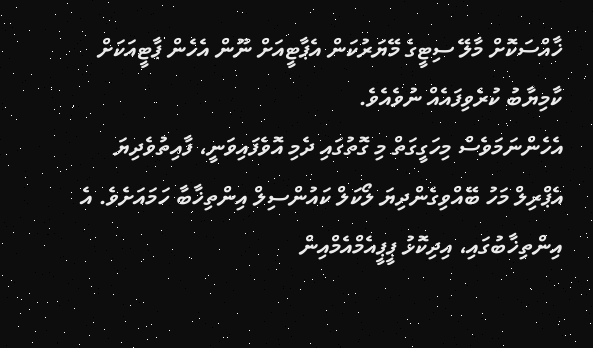ޚާއްސަކޮށް މާލޭ ސިޓީގެ މޭޔަރުކަން އެޕާޓީއަށް ނޫން އެހެން ޕާޓީއަކަށް ކާމިޔާބު ކުރެވިފައެއް ނުވެއެވެ.
އެހެންނަމަވެސް މިހަގީގަތް މި ގޮތުގައި ދެމި އޮވެފައިވަނީ، ފާއިތުވެދިޔަ އެޕްރިލް މަހު ބޭއްވިގެންދިޔަ ލޯކަލް ކައުންސިލް އިންތިޚާބާ ހަމައަށެވެ. އެ އިންތިޚާބުގައި، އިދިކޮޅު ޕީޕީއެމްއެމްއިން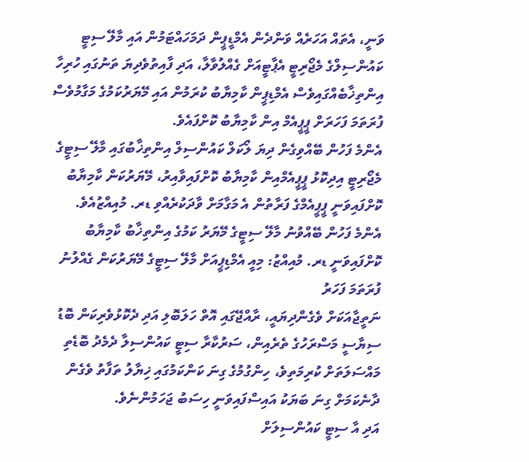ވަނީ، އެތައް އަހަރެއް ވަންދެން އެމްޑީޕީން ދަމަހައްޓަމުން އައި މާލޭ ސިޓީ ކައުންސިލްގެ މެޖޯރިޓީ އެޕާޓީއަށް ގެއްލުވާލާ، އަދި ފާއިތުވެދިޔަ ތަނުގައި ހުރިހާ އިންތިޚާބެއްގައިވެސް އެމްޑިޕީން ކާމިޔާބު ކުރަމުން އައި މޭޔަރުކަމުގެ މަގާމުވެސް ފުރަތަމަ ފަހަރަށް ޕީޕީއެމް އިން ކާމިޔާބު ކޮށްފައެވެ.
އެންމެ ފަހުން ބޭއްވިގެން ދިޔަ ލޯކަލް ކައުންސިލް އިންތިޚާބުގައި މާލޭ ސިޓީގެ މެޖޯރިޓީ އިދިކޮޅު ޕީޕީއެމްއިން ކާމިޔާބު ކޮށްފައިވާއިރު، މޭޔަރުކަން ކާމިޔާބު ކޮށްފައިވަނީ ޕީޕީއެމްގެ ފަރާތުން އެ މަގާމަށް ވާދަކުރެއްވި ޑރ. މުއިއްޒުއެވެ.
އެންމެ ފަހުން ބޭއްވުނު މާލޭ ސިޓީގެ މޭޔަރު ކަމުގެ އިންތިޚާބު ކާމިޔާބު ކޮށްފައިވަނީ ޑރ. މުއިއްޒު: މިއީ އެމްޑިޕީއަށް މާލޭ ސިޓީގެ މޭޔަރުކަން ގެއްލުނު ފުރަތަމަ ފަހަރު
ނަތީޖާއަކަށް ވެގެންދިޔައީ، ރާއްޖޭގައި އޮތް ހަލަބޮލި އަދި ދެކޮޅުވެރިކަން ބޮޑު ސިޔާސީ މަސްރަހުގެ ތެރެއިން، ސަރުކާރާ ސިޓީ ކައުންސިލާ ދެމެދު ބޮޑެތި މައްސަލަތަށް ކުރިމަތިވެ، ހިންގުމުގެ ގިނަ ކަންކަމުގައި ޚިޔާލު ތަފާތު ވެގެން ދާނެކަމަށް ގިނަ ބަޔަކު އައިސްފައިވަނީ ހިސަބު ޖަހަމުންނެވެ.
އަދި އާ ސިޓީ ކައުންސިލަށް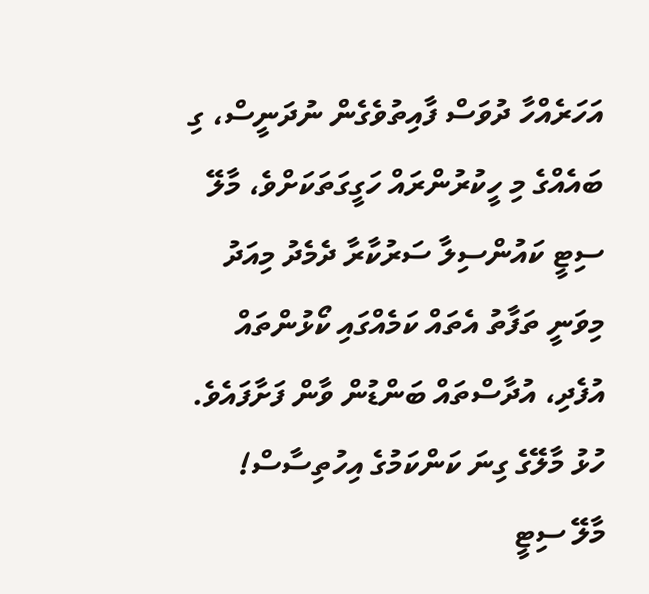އަހަރެއްހާ ދުވަސް ފާއިތުވެގެން ނުދަނީސް، ގި ބައެއްގެ މި ހީކުރުންރައް ހަގީގަތަކަށްވެ، މާލޭ ސިޓީ ކައުންސިލާ ސަރުކާރާ ދެމެދު މިއަދު މިވަނީ ތަފާތު އެތައް ކަމެއްގައި ކޯޅުންތައް އުފެދި، އުދާސްތައް ބަންޑުން ވާން ފަށާފައެވެ.
ހުޅު މާލޭގެ ގިނަ ކަންކަމުގެ އިހުތިސާސް!
މާލޭ ސިޓީ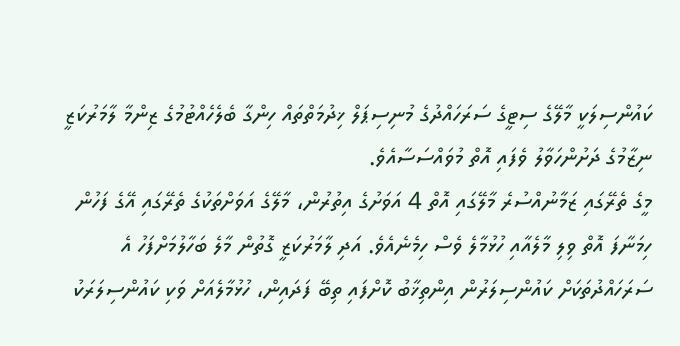ކައުންސިލަކީ މާލޭގެ ސިޓީގެ ސަރަހައްދުގެ މުނިސިޕަލް ޚިދުމަތްތައް ހިންގާ ބެލެހެއްޓުމުގެ ޒިންމާ ލާމަރުކަޒީ ނިޒާމުގެ ދަށުންހަވާލު ވެފައި އޮތް މުވައްސަސާއެވެ.
މީގެ ތެރޭގައި ޒަމާނުއްސުރެ މާލޭގައި އޮތް 4 އަވަށުގެ އިތުރުން، މާލޭގެ އަވަށްތަކުގެ ތެރޭގައި އޭގެ ފަހުން ހިމަނާފަ އޮތް ވިލި މާލެއާއި ހުޅުމާލެ ވެސް ހިމެނެއެވެ. އަދި ލާމަރުކަޒީ ގޮތުން މާލެ ބަހާލުމަށްފަހު އެ ސަރަހައްދުތަކަށް ކައުންސިލަރުން އިންތިޚާބު ކޮށްފައި ތިބޭ ފަދައިން، ހުޅުމާލެއަށް ވަކި ކައުންސިލަރަކު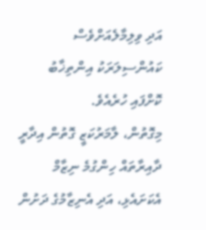އަދި ވިލިމާލެއަށްވެސް ކައުންސިލަރަކު އިންތިޚާބު ކޮށްފައި ހުރެއެވެ.
މިގޮތުން، ލާމަރުކަޒީ ގޮތުން އިދާރީ ދާއިރާތައް ހިންގުމެ ނިޒާމް އެކަށައެޅި، އަދި އެނިޒާމުގެ ދަށުން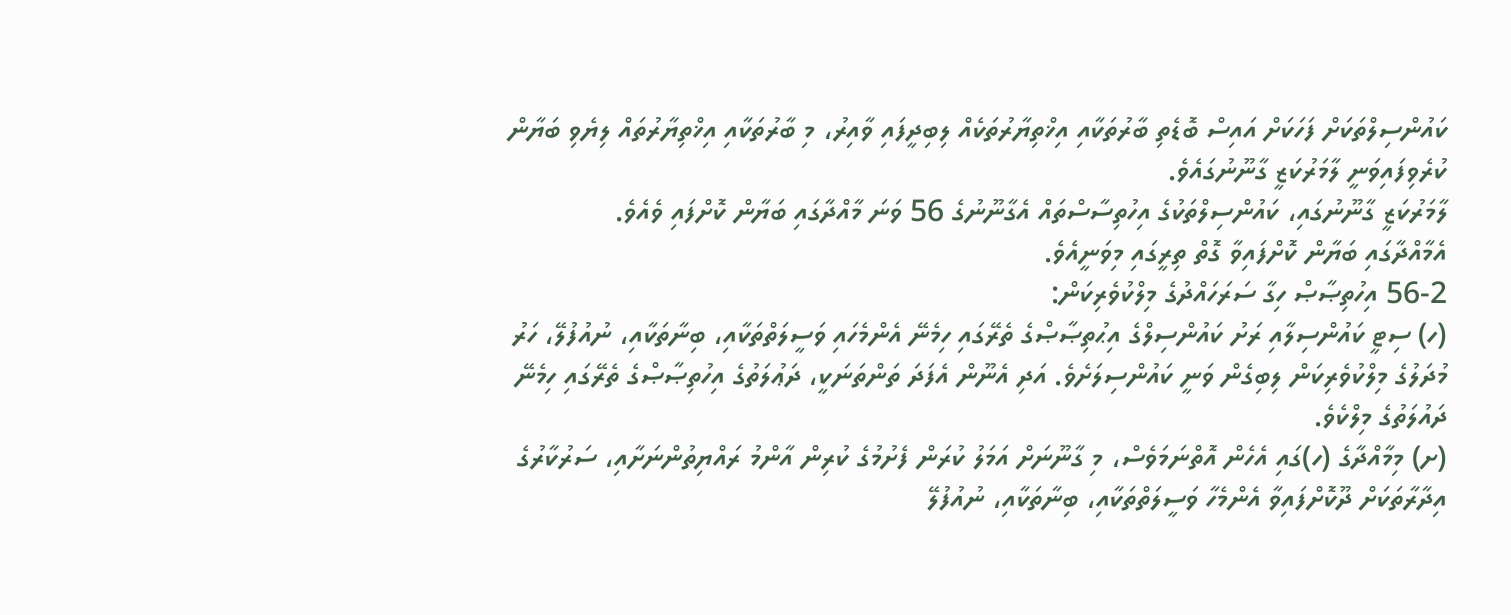ކައުންސިލްތަކަށް ފަހަކަށް އައިސް ބޮޑެތި ބާރުތަކާއި އިޚްތިޔާރުތަކެއް ލިބިދީފައި ވާއިރު، މި ބާރުތަކާއި އިޚްތިޔާރުތައް ލިޔެވި ބަޔާން ކުރެވިފައިވަނީ ލާމަރުކަޒީ ގާނޫނުގައެވެ.
ލާމަރުކަޒީ ގާނޫނުގައި، ކައުންސިލްތަކުގެ އިހުތިސާސްތައް އެގާނޫނުގެ 56 ވަނަ މާއްދާގައި ބަޔާން ކޮށްފައި ވެއެވެ.
އެމާއްދާގައި ބަޔާން ކޮށްފައިވާ ގޮތް ތިރީގައި މިވަނީއެވެ.
56-2 އިހުތިޞާޞް ހިގާ ސަރަހައްދުގެ މިލްކުވެރިކަން:
(ހ) ސިޓީ ކައުންސިލާއި ރަށު ކައުންސިލްގެ އިޙުތިޞާޞްގެ ތެރޭގައި ހިމެނޭ އެންމެހައި ވަސީލަތްތަކާއި، ބިނާތަކާއި، ނުއުފުލޭ، ހަރު މުދަލުގެ މިލްކުވެރިކަން ލިބިގެން ވަނީ ކައުންސިލަށެވެ. އަދި އެނޫން އެފަދަ ތަންތަނަކީ، ދަޢުލަތުގެ އިހުތިޞާޞްގެ ތެރޭގައި ހިމެނޭ ދައުލަތުގެ މިލްކެވެ.
(ށ) މިމާއްދާގެ (ހ)ގައި އެހެން އޮތްނަމަވެސް، މި ގާނޫނަށް އަމަލު ކުރަން ފެށުމުގެ ކުރިން އާންމު ރައްޔިތުންނަށާއި، ސަރުކާރުގެ އިދާރާތަކަށް ދޫކޮށްފައިވާ އެންމެހާ ވަސީލަތްތަކާއި، ބިނާތަކާއި، ނުއުފުލޭ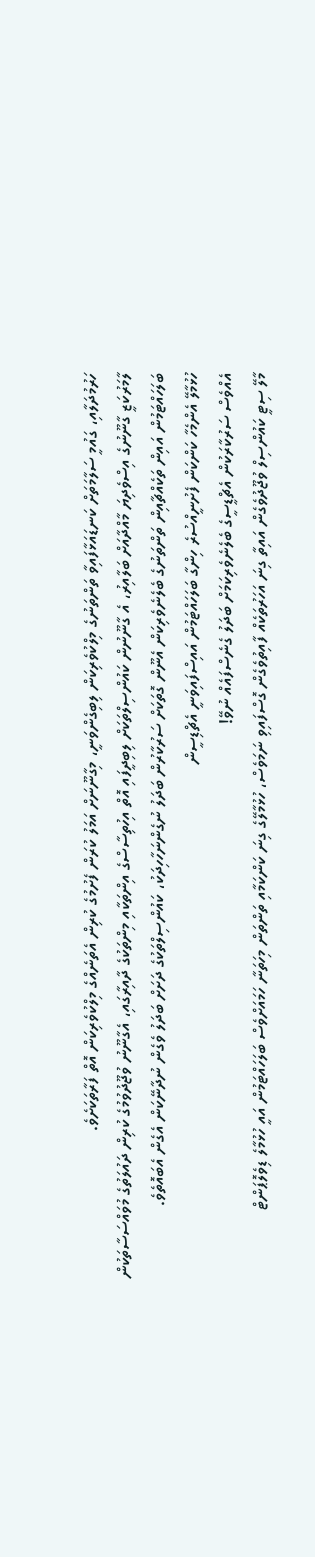ހަރުމުދަލާއި، ގައުމީ ސަލާމަތަށް ކަނޑައަޅާފައިވާ ތަންތަނުގެ މިލްކުވެރިކަން ލިބިގެންވަނީ، މިގާނޫނަށް އަމަލު ކުރަން ފެށުމުގެ ކުރިން އެތަނެއްގެ މިލްކުވެރިކަން އޮތް ފަރާތަކަށެވެ.
ލާމަރުކަޒީ ގާނޫނުގެ އިސްވެދިޔަ މާއްދާއަށް ބަލާއިރު، އެ ގާނޫނުން ކައުންސިލްތަކަށް ލިބިދީފައި އޮތް އިހުތިސާސްގެ އިންތަކާއި މިންތަކުގެ ދާއިރާގައި، އެގާނޫނު ވުޖޫދުވުމުގެ ކުރިން ދައުލަތުގެ މުވައްސަސާތަކުން ބަލަހައްޓަމުން އައިން ތަކެއްޗާއިން ތަންތަނުގެ ބެލެނެވެރިކަން އެނޫން ގޮތަކަށް ސަރުކާރުން ބަދަލު ނުގެންނަހާހިދަކު، ކައުންސިލްތަކުގެ ދަށަށް ބަދަލު ވެގެން ނުދާނޭކަން އެގެން އެބައޮތެވެ.
ހުޅުމާލޭ އެންމެހާ ކަންކަން ފެށުނީއްސުރެ ހިންގާ ބަލަހައްޓަމުން އައިސްފައިވަނީ އެޗްޑިސީން
އެއްވެސް ސަރުކާރަކުން އެޗްޑީސީގެ ބެލެނެވެރިކަމަށް ބަދަލު ގެނެސްފައެއް ނުވޭ!
މާލޭ ސިޓީ ކައުންސިލް ވުޖޫދުވެގެން އައިތާ ގިނަ އަހަރުތަކެއް ފާއިތުވެގެން ގޮސްފައިވި ނަމަވެސް، ހުޅުމާލޭގެ ގިނަ ކަންކަމާއި ތަންތަން މިހަތަނާ ހަމައަށްވެސް ބަލަހައްޓަމުން އައީ ހުޅުމާލެ ޑިވެލޮޕަންޓް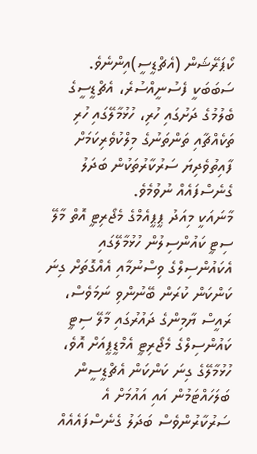ކޯޕަރޭޝަން (އެޗްޑީސީ)އިންނެވެ. ސަބަބަކީ ފެސުނީއްސުރެ، އެޗްޑީސީގެ ބެލުމުގެ ދަށުގައި ހުރި، ހުޅުމާލޭގައި ހުރި ތަކެއްޗާއި ތަންތަނުގެ މިލްކުވެރިކަމަށް ފާއިތުވެދިޔަ ސަރުކާރުތަކުން ބަދަލު ގެނެސްފައެއް ނުވުމެވެ.
މާނައަކީ މިއަދު ޕީޕީއެމްގެ މެޖޯރިޓީ އޮތް މާލޭ ސިޓީ ކައުންސިލުން ހުޅުމާލޭގައި އެކައުންސިލްގެ ވިސްނުމާއި އެއްގޮތަށް ގިނަ ކަންކަން ކުރަން ބޭނުންވި ނަމަވެސް، ރައީސް ޔާމިންގެ ދައުރުގައި މާލޭ ސިޓީ ކައުންސިލްގެ މެޖޯރިޓީ އެމްޑީޕީއަށް އޮވެ، ހުޅުމާލޭގެ ގިނަ ކަންކަން އެޗްޑީސީން ބަލަހައްޓަމުން އައި އައުމަށް އެ ސަރުކާރުންވެސް ބަދަލު ގެނެސްފައެއެއް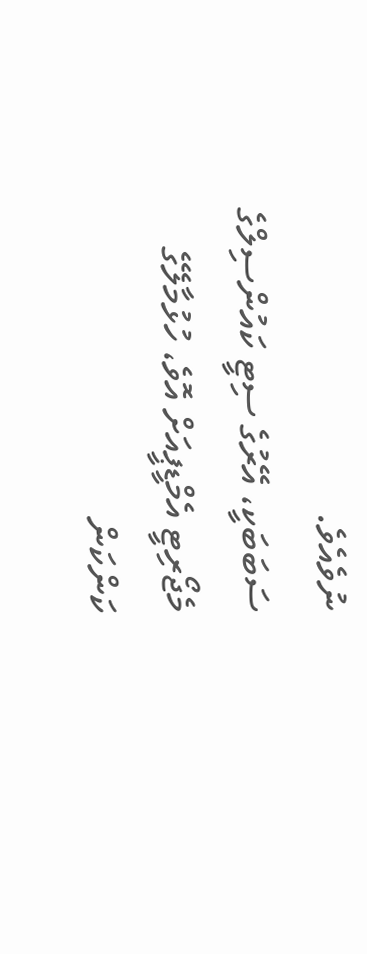ނުވެއެވެ.
ސަބަބަކީ، އޭރުގެ ސިޓީ ކައުންސިލްގެ މެޖޯރިޓީ އެމްޑީޕީއަށް އޮވެ، ހުޅުމާލޭގެ ކަންކަން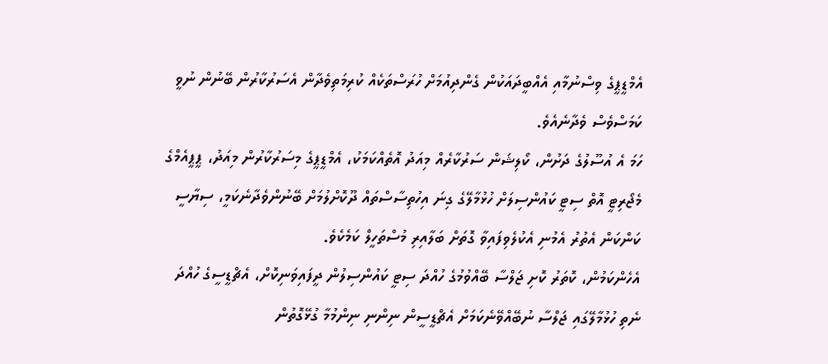އެމްޑީޕީގެ ވިސްނުމާއި އެއްބީދައަކުން ގެންދިއުމަށް ހުރަސްތަކެއް ކުރިމަތިވެދާން އެސަރުކާރުން ބޭނުން ނުވީ ކަމަސްވެސް ވެދާނެއެވެ.
ހަމަ އެ އުސޫލުގެ ދަށުން، ކޯލިޝަން ސަރުކާރެއް މިއަދު އޮތެއްކަމަކު، އެމްޑީޕީގެ މިސަރުކާރުން މިއަދު، ޕީޕީއެމްގެ މެޖޯރިޓީ އޮތް ސިޓީ ކައުންސިލަށް ހުޅުމާލޭގެ ގިނަ އިހުތިސާސްތައް ދޫކޮށްލުމަށް ބޭނުންވެދާނެކަމީ، ސިޔާސީ ކަންކަން އެތުރު އެމުނި އެކުލެވިފައިވާ ގޮތަށް ބަލާއިރި މުސްތަހީލް ކަމެކެވެ.
އެހެންކަމުން، ކޮތަރު ކޮށި ޖަލްސާ ބޭއްވުމުގެ ހުއްދަ ސިޓީ ކައުންސިލުން ދީފައިވަނިކޮށް، އެޗްޑީސީގެ ހުއްދަ ނެތި ހުޅުމާލޭގައި ޖަލްސާ ނުބޭއްވޭނެކަމަށް އެޗްޑީސީން ނިންނި ނިންމުމާ ގުޅޭގޮތުން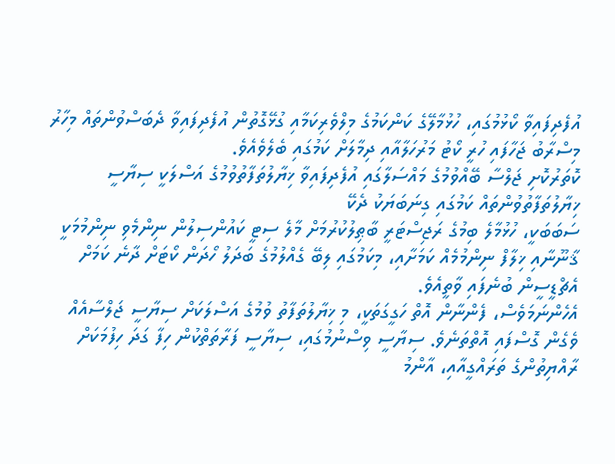އުފެދިފައިވާ ކޯޅުމުގައި، ހުޅުމާލޭގެ ކަންކަމުގެ މިލްވެރިކަމާއި ގުޅޭގޮތުން އުފެދިފައިވާ ދެބަސްވުންތައް މިހާރު މިސްރާބު ޖަހާފައި ހުރީ ކޯޓު މަރުހަލާއާއި ދިމާލަށް ކަމުގައި ބެލެވެއެވެ.
ކޮތަރުކޮށި ޖަލްސާ ބޭއްވުމުގެ މައްސަލާގައި އުފެދިފައިވާ ޚިޔާލުތަފާތުވުމުގެ އަސްލަކީ ސިޔާސީ ޚިޔާލުތަފާތުވުންތައް ކަމުގައި ގިނަބަޔަކު ދެކޭ
ސަބަބަކީ، ހުޅުމާލެ ބިމުގެ ރަޖިސްޓަރީ ބާޠިލުކުރުމަށް މާލެ ސިޓީ ކައުންސިލުން ނިންމެވި ނިންމުމަކީ ޤާނޫނާއި ޚިލާފް ނިންމުމެއް ކަމަށާއި، މިކަމުގައި ލިބޭ ގެއްލުމުގެ ބަދަލު ހޯދަން ކޯޓަށް ދާނެ ކަމަށް އެޗްޑީސީން ބުނެފައި ވާތީއެވެ.
އެހެންނަމަވެސް، ފެންނާން އޮތް ހަގީގަތަކީ، މި ޚިޔާލުތަފާތު ވުމުގެ އަސްލަކަށް ސިޔާސީ ޖަލްސާއެއް ވެގެން ގޮސްފައި އޮތްތަނެވެ. ސިޔާސީ ވިސްނުމުގައި، ސިޔާސީ ފަރާތަތްކުން ހިފާ ގަދަ ހިފުމަކަށް ރާއްޔިތުންގެ ތަރައްގީއާއި، އާންމު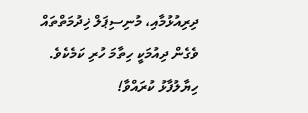ދިރިއުޅުމާއި، މުނިސިޕަލް ޚިދުމަތްތައް ވެގެން ދިއުމަކީ ހިތާމަ ހުރި ކަމެކެވެ.
ހިޔާލުފާޅު ކުރައްވާ!